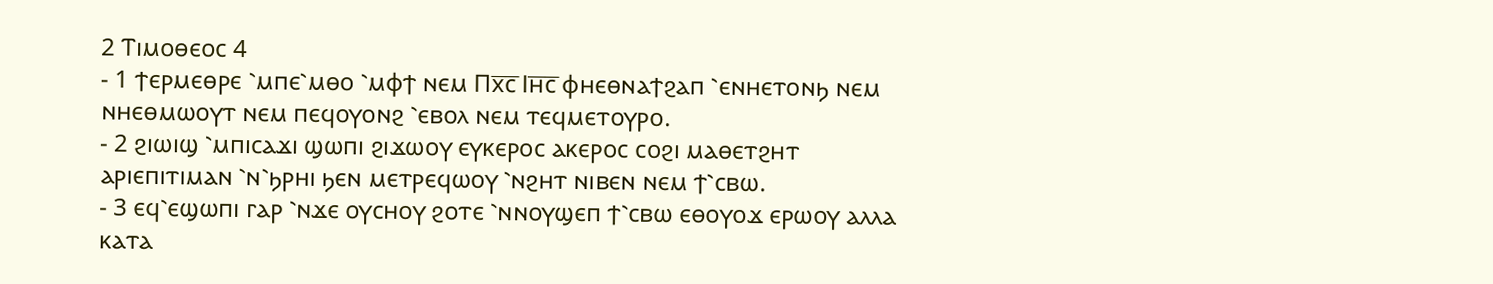2 Ⲧⲓⲙⲟⲑⲉⲟⲥ 4
- 1 ϯⲉⲣⲙⲉⲑⲣⲉ ⳿ⲙⲡⲉ⳿ⲙⲑⲟ ⳿ⲙⲫϯ ⲛⲉⲙ Ⲡⲭ̅ⲥ̅ Ⲓⲏ̅ⲥ̅ ⲫⲏⲉⲑⲛⲁϯϩⲁⲡ ⳿ⲉⲛⲏⲉⲧⲟⲛϧ ⲛⲉⲙ ⲛⲏⲉⲑⲙⲱⲟⲩⲧ ⲛⲉⲙ ⲡⲉϥⲟⲩⲟⲛϩ ⳿ⲉⲃⲟⲗ ⲛⲉⲙ ⲧⲉϥⲙⲉⲧⲟⲩⲣⲟ.
- 2 ϩⲓⲱⲓϣ ⳿ⲙⲡⲓⲥⲁϫⲓ ϣⲱⲡⲓ ϩⲓϫⲱⲟⲩ ⲉⲩⲕⲉⲣⲟⲥ ⲁⲕⲉⲣⲟⲥ ⲥⲟϩⲓ ⲙⲁⲑⲉⲧϩⲏⲧ ⲁⲣⲓⲉⲡⲓⲧⲓⲙⲁⲛ ⳿ⲛ⳿ϧⲣⲏⲓ ϧⲉⲛ ⲙⲉⲧⲣⲉϥⲱⲟⲩ ⳿ⲛϩⲏⲧ ⲛⲓⲃⲉⲛ ⲛⲉⲙ ϯ⳿ⲥⲃⲱ.
- 3 ⲉϥ⳿ⲉϣⲱⲡⲓ ⲅⲁⲣ ⳿ⲛϫⲉ ⲟⲩⲥⲏⲟⲩ ϩⲟⲧⲉ ⳿ⲛⲛⲟⲩϣⲉⲡ ϯ⳿ⲥⲃⲱ ⲉⲑⲟⲩⲟϫ ⲉⲣⲱⲟⲩ ⲁⲗⲗⲁ ⲕⲁⲧⲁ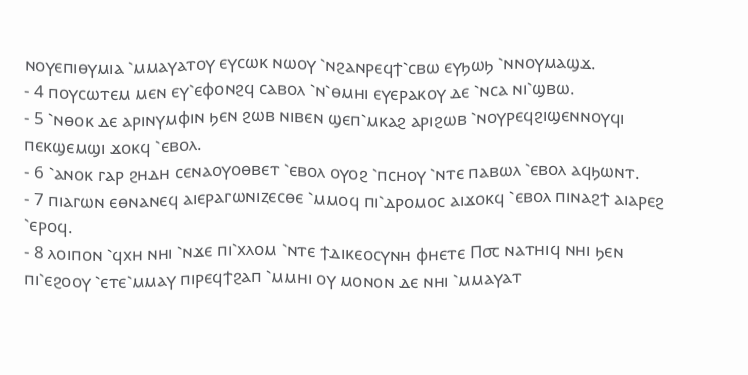ⲛⲟⲩⲉⲡⲓⲑⲩⲙⲓⲁ ⳿ⲙⲙⲁⲩⲁⲧⲟⲩ ⲉⲩⲥⲱⲕ ⲛⲱⲟⲩ ⳿ⲛϩⲁⲛⲣⲉϥϯ⳿ⲥⲃⲱ ⲉⲩϧⲱϧ ⳿ⲛⲛⲟⲩⲙⲁϣϫ.
- 4 ⲡⲟⲩⲥⲱⲧⲉⲙ ⲙⲉⲛ ⲉⲩ⳿ⲉⲫⲟⲛϩϥ ⲥⲁⲃⲟⲗ ⳿ⲛ⳿ⲑⲙⲏⲓ ⲉⲩⲉⲣⲁⲕⲟⲩ ⲇⲉ ⳿ⲛⲥⲁ ⲛⲓ⳿ϣⲃⲱ.
- 5 ⳿ⲛⲑⲟⲕ ⲇⲉ ⲁⲣⲓⲛⲩⲙⲫⲓⲛ ϧⲉⲛ ϩⲱⲃ ⲛⲓⲃⲉⲛ ϣⲉⲡ⳿ⲙⲕⲁϩ ⲁⲣⲓϩⲱⲃ ⳿ⲛⲟⲩⲣⲉϥϩⲓϣⲉⲛⲛⲟⲩϥⲓ ⲡⲉⲕϣⲉⲙϣⲓ ϫⲟⲕϥ ⳿ⲉⲃⲟⲗ.
- 6 ⳿ⲁⲛⲟⲕ ⲅⲁⲣ ϩⲏⲇⲏ ⲥⲉⲛⲁⲟⲩⲟⲑⲃⲉⲧ ⳿ⲉⲃⲟⲗ ⲟⲩⲟϩ ⳿ⲡⲥⲏⲟⲩ ⳿ⲛⲧⲉ ⲡⲁⲃⲱⲗ ⳿ⲉⲃⲟⲗ ⲁϥϧⲱⲛⲧ.
- 7 ⲡⲓⲁⲅⲱⲛ ⲉⲑⲛⲁⲛⲉϥ ⲁⲓⲉⲣⲁⲅⲱⲛⲓⲍⲉⲥⲑⲉ ⳿ⲙⲙⲟϥ ⲡⲓ⳿ⲇⲣⲟⲙⲟⲥ ⲁⲓϫⲟⲕϥ ⳿ⲉⲃⲟⲗ ⲡⲓⲛⲁϩϯ ⲁⲓⲁⲣⲉϩ ⳿ⲉⲣⲟϥ.
- 8 ⲗⲟⲓⲡⲟⲛ ⳿ϥⲭⲏ ⲛⲏⲓ ⳿ⲛϫⲉ ⲡⲓ⳿ⲭⲗⲟⲙ ⳿ⲛⲧⲉ ϯⲇⲓⲕⲉⲟⲥⲩⲛⲏ ⲫⲏⲉⲧⲉ Ⲡ⳪ ⲛⲁⲧⲏⲓϥ ⲛⲏⲓ ϧⲉⲛ ⲡⲓ⳿ⲉϩⲟⲟⲩ ⳿ⲉⲧⲉ⳿ⲙⲙⲁⲩ ⲡⲓⲣⲉϥϯϩⲁⲡ ⳿ⲙⲙⲏⲓ ⲟⲩ ⲙⲟⲛⲟⲛ ⲇⲉ ⲛⲏⲓ ⳿ⲙⲙⲁⲩⲁⲧ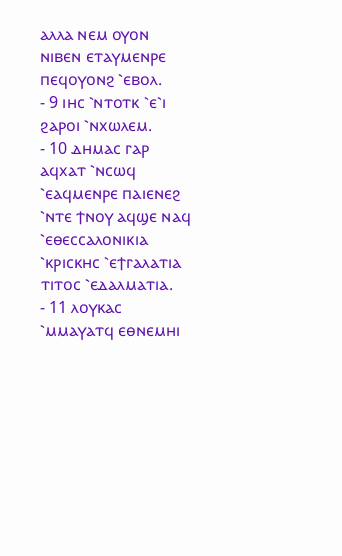ⲁⲗⲗⲁ ⲛⲉⲙ ⲟⲩⲟⲛ ⲛⲓⲃⲉⲛ ⲉⲧⲁⲩⲙⲉⲛⲣⲉ ⲡⲉϥⲟⲩⲟⲛϩ ⳿ⲉⲃⲟⲗ.
- 9 ⲓⲏⲥ ⳿ⲛⲧⲟⲧⲕ ⳿ⲉ⳿ⲓ ϩⲁⲣⲟⲓ ⳿ⲛⲭⲱⲗⲉⲙ.
- 10 ⲇⲏⲙⲁⲥ ⲅⲁⲣ ⲁϥⲭⲁⲧ ⳿ⲛⲥⲱϥ ⳿ⲉⲁϥⲙⲉⲛⲣⲉ ⲡⲁⲓⲉⲛⲉϩ ⳿ⲛⲧⲉ ϯⲛⲟⲩ ⲁϥϣⲉ ⲛⲁϥ ⳿ⲉⲑⲉⲥⲥⲁⲗⲟⲛⲓⲕⲓⲁ ⳿ⲕⲣⲓⲥⲕⲏⲥ ⳿ⲉϯⲅⲁⲗⲁⲧⲓⲁ ⲧⲓⲧⲟⲥ ⳿ⲉⲇⲁⲗⲙⲁⲧⲓⲁ.
- 11 ⲗⲟⲩⲕⲁⲥ ⳿ⲙⲙⲁⲩⲁⲧϥ ⲉⲑⲛⲉⲙⲏⲓ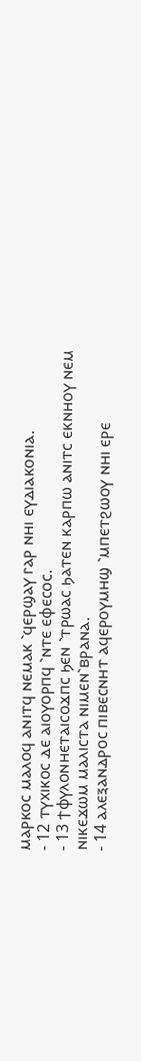ⲙⲁⲣⲕⲟⲥ ⲙⲁⲗⲟϥ ⲁⲛⲓⲧϥ ⲛⲉⲙⲁⲕ ⳿ϥⲉⲣϣⲁⲩ ⲅⲁⲣ ⲛⲏⲓ ⲉⲩⲇⲓⲁⲕⲟⲛⲓⲁ.
- 12 ⲧⲩⲭⲓⲕⲟⲥ ⲇⲉ ⲁⲓⲟⲩⲟⲣⲡϥ ⳿ⲛⲧⲉ ⲉⲫⲉⲥⲟⲥ.
- 13 ϯⲫⲩⲗⲟⲛⲏⲉⲧⲁⲓⲥⲟϫⲡⲥ ϧⲉⲛ ⳿ⲧⲣⲱⲁⲥ ϧⲁⲧⲉⲛ ⲕⲁⲣⲡⲱ ⲁⲛⲓⲧⲥ ⲉⲕⲛⲏⲟⲩ ⲛⲉⲙ ⲛⲓⲕⲉϫⲱⲙ ⲙⲁⲗⲓⲥⲧⲁ ⲛⲓⲙⲉⲛ⳿ⲃⲣⲁⲛⲁ.
- 14 ⲁⲗⲉⲝⲁⲛⲇⲣⲟⲥ ⲡⲓⲃⲉⲥⲛⲏⲧ ⲁϥⲉⲣⲟⲩⲙⲏϣ ⳿ⲙⲡⲉⲧϩⲱⲟⲩ ⲛⲏⲓ ⲉⲣⲉ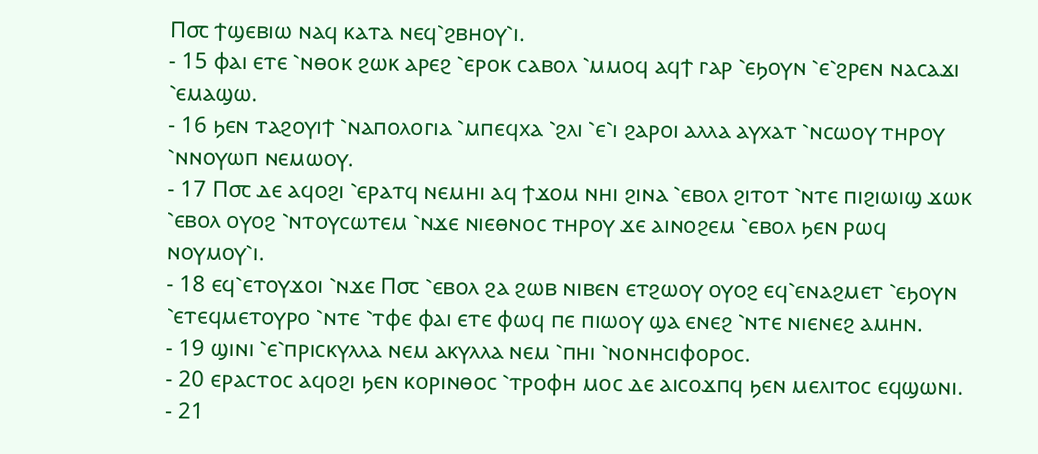Ⲡ⳪ ϯϣⲉⲃⲓⲱ ⲛⲁϥ ⲕⲁⲧⲁ ⲛⲉϥ⳿ϩⲃⲏⲟⲩ⳿ⲓ.
- 15 ⲫⲁⲓ ⲉⲧⲉ ⳿ⲛⲑⲟⲕ ϩⲱⲕ ⲁⲣⲉϩ ⳿ⲉⲣⲟⲕ ⲥⲁⲃⲟⲗ ⳿ⲙⲙⲟϥ ⲁϥϯ ⲅⲁⲣ ⳿ⲉϧⲟⲩⲛ ⳿ⲉ⳿ϩⲣⲉⲛ ⲛⲁⲥⲁϫⲓ ⳿ⲉⲙⲁϣⲱ.
- 16 ϧⲉⲛ ⲧⲁϩⲟⲩⲓϯ ⳿ⲛⲁⲡⲟⲗⲟⲅⲓⲁ ⳿ⲙⲡⲉϥⲭⲁ ⳿ϩⲗⲓ ⳿ⲉ⳿ⲓ ϩⲁⲣⲟⲓ ⲁⲗⲗⲁ ⲁⲩⲭⲁⲧ ⳿ⲛⲥⲱⲟⲩ ⲧⲏⲣⲟⲩ ⳿ⲛⲛⲟⲩⲱⲡ ⲛⲉⲙⲱⲟⲩ.
- 17 Ⲡ⳪ ⲇⲉ ⲁϥⲟϩⲓ ⳿ⲉⲣⲁⲧϥ ⲛⲉⲙⲏⲓ ⲁϥ ϯϫⲟⲙ ⲛⲏⲓ ϩⲓⲛⲁ ⳿ⲉⲃⲟⲗ ϩⲓⲧⲟⲧ ⳿ⲛⲧⲉ ⲡⲓϩⲓⲱⲓϣ ϫⲱⲕ ⳿ⲉⲃⲟⲗ ⲟⲩⲟϩ ⳿ⲛⲧⲟⲩⲥⲱⲧⲉⲙ ⳿ⲛϫⲉ ⲛⲓⲉⲑⲛⲟⲥ ⲧⲏⲣⲟⲩ ϫⲉ ⲁⲓⲛⲟϩⲉⲙ ⳿ⲉⲃⲟⲗ ϧⲉⲛ ⲣⲱϥ ⲛⲟⲩⲙⲟⲩ⳿ⲓ.
- 18 ⲉϥ⳿ⲉⲧⲟⲩϫⲟⲓ ⳿ⲛϫⲉ Ⲡ⳪ ⳿ⲉⲃⲟⲗ ϩⲁ ϩⲱⲃ ⲛⲓⲃⲉⲛ ⲉⲧϩⲱⲟⲩ ⲟⲩⲟϩ ⲉϥ⳿ⲉⲛⲁϩⲙⲉⲧ ⳿ⲉϧⲟⲩⲛ ⳿ⲉⲧⲉϥⲙⲉⲧⲟⲩⲣⲟ ⳿ⲛⲧⲉ ⳿ⲧⲫⲉ ⲫⲁⲓ ⲉⲧⲉ ⲫⲱϥ ⲡⲉ ⲡⲓⲱⲟⲩ ϣⲁ ⲉⲛⲉϩ ⳿ⲛⲧⲉ ⲛⲓⲉⲛⲉϩ ⲁⲙⲏⲛ.
- 19 ϣⲓⲛⲓ ⳿ⲉ⳿ⲡⲣⲓⲥⲕⲩⲗⲗⲁ ⲛⲉⲙ ⲁⲕⲩⲗⲗⲁ ⲛⲉⲙ ⳿ⲡⲏⲓ ⳿ⲛⲟⲛⲏⲥⲓⲫⲟⲣⲟⲥ.
- 20 ⲉⲣⲁⲥⲧⲟⲥ ⲁϥⲟϩⲓ ϧⲉⲛ ⲕⲟⲣⲓⲛⲑⲟⲥ ⳿ⲧⲣⲟⲫⲏ ⲙⲟⲥ ⲇⲉ ⲁⲓⲥⲟϫⲡϥ ϧⲉⲛ ⲙⲉⲗⲓⲧⲟⲥ ⲉϥϣⲱⲛⲓ.
- 21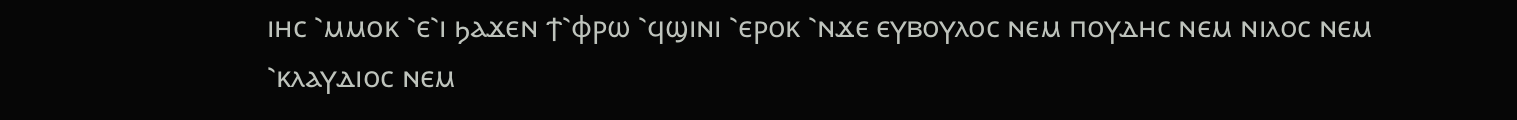ⲓⲏⲥ ⳿ⲙⲙⲟⲕ ⳿ⲉ⳿ⲓ ϧⲁϫⲉⲛ ϯ⳿ⲫⲣⲱ ⳿ϥϣⲓⲛⲓ ⳿ⲉⲣⲟⲕ ⳿ⲛϫⲉ ⲉⲩⲃⲟⲩⲗⲟⲥ ⲛⲉⲙ ⲡⲟⲩⲇⲏⲥ ⲛⲉⲙ ⲛⲓⲗⲟⲥ ⲛⲉⲙ ⳿ⲕⲗⲁⲩⲇⲓⲟⲥ ⲛⲉⲙ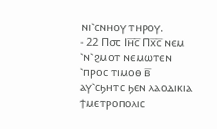ⲛⲓ⳿ⲥⲛⲏⲟⲩ ⲧⲏⲣⲟⲩ.
- 22 Ⲡ⳪ Ⲓⲏ̅ⲥ̅ Ⲡⲭ̅ⲥ̅ ⲛⲉⲙ ⳿ⲛ⳿ϩⲙⲟⲧ ⲛⲉⲙⲱⲧⲉⲛ ⳿ⲡⲣⲟⲥ ⲧⲓⲙⲟⲑ ⲃ̅ ⲁⲩ⳿ⲥϧⲏⲧⲥ ϧⲉⲛ ⲗⲁⲟⲇⲓⲕⲓⲁ ϯⲙⲉⲧⲣⲟⲡⲟⲗⲓⲥ